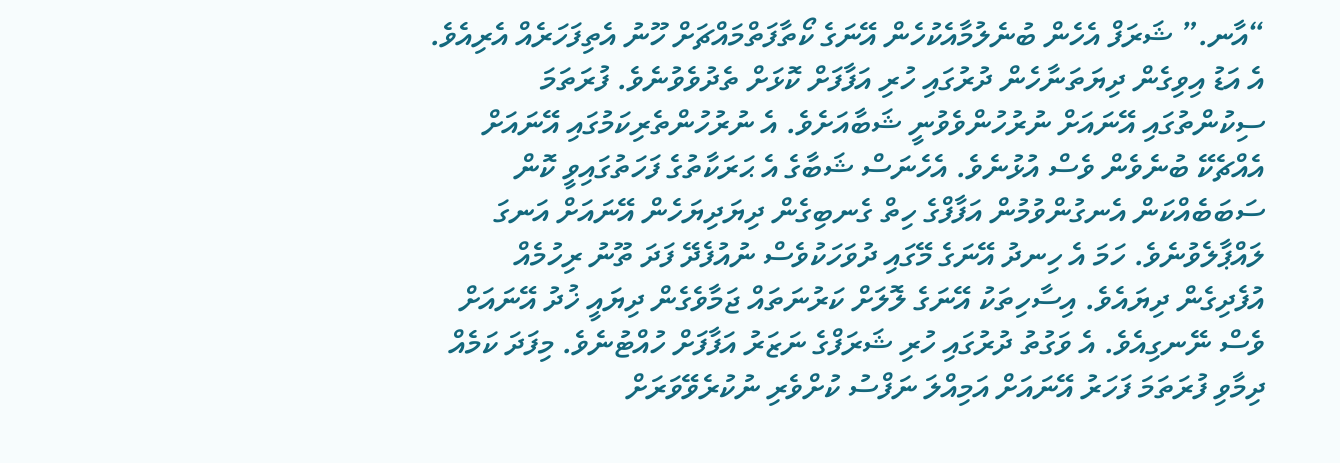“އާނ.” ޝަރަފް އެހެން ބުނެލުމާއެކުހެން އޭނަގެ ކޯތާފަތްމައްޗަށް ހޫނު އެތިފަހަރެއް އެރިއެވެ. އެ އަޑު އިވިގެން ދިޔަތަނާހެން ދުރުގައި ހުރި އަފާފަށް ކޮޅަށް ތެދުވެވުނެވެ. ފުރަތަމަ ސިކުންތުގައި އޭނައަށް ނުރުހުންވެވުނީ ޝަބާއަށެވެ. އެ ނުރުހުންތެރިކަމުގައި އޭނައަށް އެއްޗެކޭ ބުނެވެން ވެސް އުޅުނެވެ. އެހެނަސް ޝަބާގެ އެ ޙަރަކާތުގެ ފަހަތުގައިވީ ކޮން ސަބަބެއްކަން އެނގުންވުމުން އަފާފްގެ ހިތް ގެނބިގެން ދިޔަދިޔަހެން އޭނައަށް އަނގަ ލައްޕާލެވުނެވެ. ހަމަ އެ ހިނދު އޭނަގެ މޭގައި ދުވަހަކުވެސް ނުއުފެދޭ ފަދަ ތޫނު ރިހުމެއް އުފެދިގެން ދިޔައެވެ. އިސާހިތަކު އޭނަގެ ލޮލަށް ކަރުނަތައް ޖަމާވެގެން ދިޔައީ ޚުދު އޭނައަށް ވެސް ނޭނގިއެވެ. އެ ވަގުތު ދުރުގައި ހުރި ޝަރަފްގެ ނަޒަރު އަފާފަށް ހުއްޓުނެވެ. މިފަދަ ކަމެއް ދިމާވި ފުރަތަމަ ފަހަރު އޭނައަށް އަމިއްލަ ނަފްސު ކުށްވެރި ނުކުރެވޭވަރަށް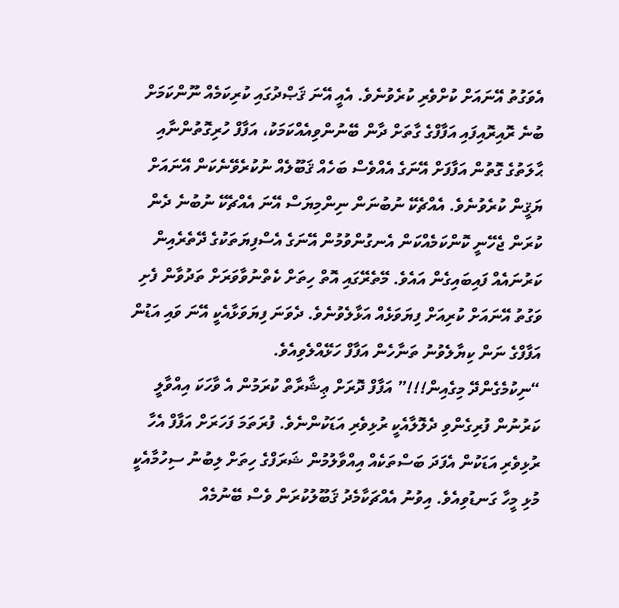އެވަގުތު އޭނައަށް ކުށްވެރި ކުރެވުނެވެ. އެއީ އޭނަ ޤަޞްދުގައި ކުރިކަމެއް ނޫންކަމަށް ބުނެ ރޮއިރޮއިފައި އަފާފްގެ ގާތަށް ދާން ބޭނުންވިއެއްކަމަކު، އަފާފް ހުރިގޮތުންނާއި ޙާލަތުގެ ގޮތުން އަފާފަށް އޭނަގެ އެއްވެސް ބަހެއް ޤަބޫލެއް ނުކުރެވޭނެކަން އޭނައަށް ޔަޤީން ކުރެވުނެވެ. އެއްޗެކޭ ނުބުނަން ނިންމިޔަސް އޭނަ އެއްޗެކޭ ނުބުނެ ދެން ކުރަން ޖެހޭނީ ކޮންކަމެއްކަން އެނގުންވުމުން އޭނަގެ އެސްފިޔަތަކުގެ ދޭތެރެއިން ކަރުނައެއް ފައިބައިގެން އައެވެ. މޭތެރޭގައި އޮތް ހިތަށް ކެތްނުވާވަރަށް ތަދުވާން ފެށި ވަގުތު އޭނައަށް ކުރިއަށް ފިޔަވަޅެއް އަޅާލެވުނެވެ. ދެވަނަ ފިޔަވަޅާއެކީ އޭނަ ވައި އަޑުން އަފާފްގެ ނަން ކިޔާލެވުނު ތަނާހެން އަފާފް ހަޅޭއްލެވިއެވެ.
“ނިކުމެގެންދޭ މިގެއިން!!!” އަފާފް ދޮރަށް ޢިޝާރާތް ކުރަމުން އެ ވާހަކަ އިއްވާލީ ކަރުނުން ފުރިގެންވި ދެލޮލާއެކީ ރުޅިވެރި އަޑަކުންނެވެ. ފުރަތަމަ ފަހަރަށް އަފާފް އެހާ ރުޅިވެރި އަޑަކުން އެފަދަ ބަސްތަކެއް އިއްވާލުމުން ޝަރަފްގެ ހިތަށް ލިބުނު ސިހުމާއެކީ މުޅި މީހާ ގަނޑުވިއެވެ. އިވުނު އެއްޗަކާމެދު ޤަބޫލުކުރަން ވެސް ބޭނުމެއް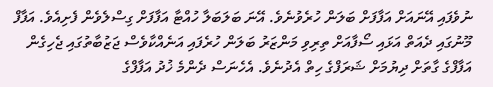ނުވެފައި އޭނައަށް އަފާފަށް ބަލަން ހުރެވުނެވެ. އޭނަ ބަލަބަލާ ހުއްޓާ އަފާފަށް ގިސްލެވެން ފެށިއެވެ. އަފާފް މޫނުގައި ދެއަތް އަޅައި ސޯފާއަށް ތިރިވި މަންޒަރު ބަލަން ހުރެފައި އަނެއްކާވެސް ޖަޒުބާތުގައި ޖެހިގެން އަފާފްގެ ގާތަށް ދިޔުމަށް ޝަރަފްގެ ހިތް އެދުނެވެ. އެހެނަސް ދެންމެ ޚުދު އަފާފްގެ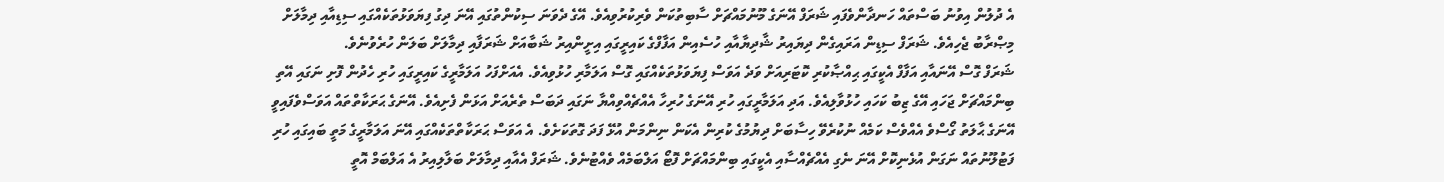އެ ދުލުން އިވުނު ބަސްތައް ހަނދާންވެފައި ޝަރަފް އޭނަގެ މޫނުމައްޗަށް ސާބިތުކަން ވެރިކުރުވިއެވެ. އޭގެ ދެވަނަ ސިކުންތުގައި އޭނަ ދިގު ފިޔަވަޅުތަކެއްގައި ސިޑިއާއި ދިމާލަށް މިޞްރާބު ޖެހިއެވެ. ޝަރަފް ސިޑިން އަރައިގެން ދިޔައިރު ޝާދިޔާއާއި ހުސެއިން އަފާފްގެ ކައިރީގައި އިށީންއިރު ޝަބާއަށް ޝަރަފާއި ދިމާލަށް ބަލަން ހުރެވުނެވެ.
ޝަރަފް ގޮސް އޭނައާއި އަފާފް އެކީގައި ޙިއްޞާކުރި ކޮޓަރިއަށް ވަދެ އަވަސް ފިޔަވަޅުތަކެއްގައި ގޮސް އަލަމާރި ހުޅުވިއެވެ. އެއަށްފަހު އަލަމާރީގެ ކައިރީގައި ހުރި ހެދުން ފޮށި ނަގައި އޭތި ބިންމައްޗަށް ޖަހައި އޭގެ ޒިބު ކަހައި ހުޅުވާލިއެވެ. އަދި އަލަމާރީގައި ހުރި އޭނަގެ ހުރިހާ އެއްޗެއްވިއްޔާ ނަގައި ދަބަސް ތެރެއަށް އަޅަން ފެށިއެވެ. އޭނަގެ ޙަރަކާތްތައް އަވަސްވެފައިވީ އޭނަގެ ޙާލަތު ގޯސްވެ އެއްވެސް ކަމެއް ނުކުރެވޭ ހިސާބަށް ދިޔުމުގެ ކުރިން އެކަން ނިންމަން އުޅޭ ފަދަ ގޮތަކަށެވެ. އެ އަވަސް ޙަރަކާތްތަކެއްގައި އޭނަ އަލަމާރީގެ މަތީ ބައިގައި ހުރި ފަޓުލޫނުތައް ނަގަން އުޅެނިކޮށް އޭނަ ނެގި އެއްޗެއްސާއި އެކީގައި ބިންމައްޗަށް ފޮޓޯ އަލްބަމެއް ވެއްޓުނެވެ. ޝަރަފް އެއާއި ދިމާލަށް ބަލާލިއިރު އެ އަލްބަމް އޮތީ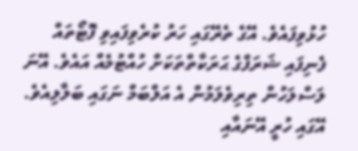ހުޅުވިފައެވެ. އޭގެ ތެރޭގައި ހަރު ކުރެވިފައިވި ފޮޓޯތައް ފެނިފައި ޝަރަފްގެ ޙަރަކާތްތަކަށް ހުއްޓުމެއް އައެވެ. އޭނަ ލަސްލަހުން ތިރިވެލަމުން އެ އަލްބަމް ނަގައި ބަލާލިއެވެ. އޭގައި ހުރީ އޭނައާއި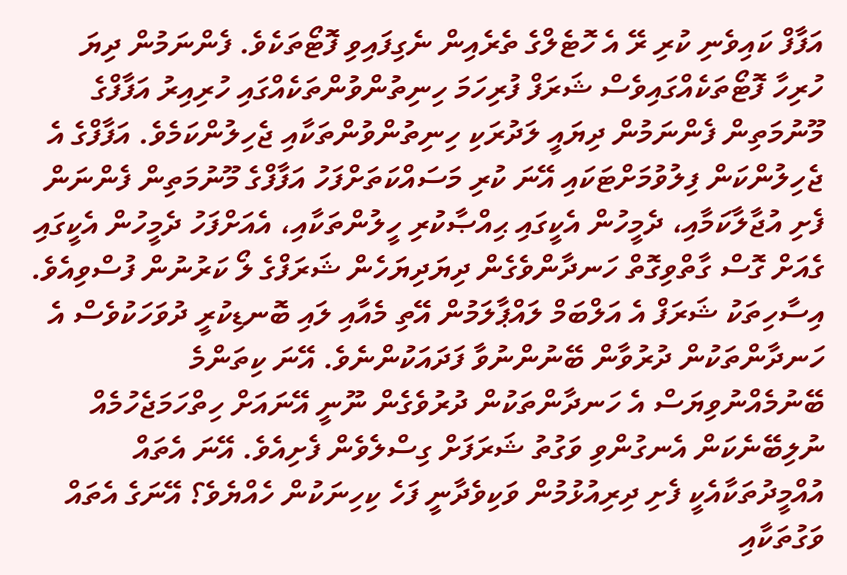އަފާފް ކައިވެނި ކުރި ރޭ އެ ހޮޓެލްގެ ތެރެއިން ނެގިފައިވި ފޮޓޯތަކެވެ. ފެންނަމުން ދިޔަ ހުރިހާ ފޮޓޯތަކެއްގައިވެސް ޝަރަފް ފުރިހަމަ ހިނިތުންވުންތަކެއްގައި ހުރިއިރު އަފާފްގެ މޫނުމަތިން ފެންނަމުން ދިޔައީ ލަދުރަކި ހިނިތުންވުންތަކާއި ޖެހިލުންކަމެވެ. އަފާފްގެ އެ ޖެހިލުންކަން ފިލުވުމަށްޓަކައި އޭނަ ކުރި މަސައްކަތަށްފަހު އަފާފްގެ މޫނުމަތިން ފެންނަން ފެށި އުޖާލާކަމާއި، ދެމީހުން އެކީގައި ޙިއްޞާކުރި ހީލުންތަކާއި، އެއަށްފަހު ދެމީހުން އެކީގައި ގެއަށް ގޮސް ގާތްވިގޮތް ހަނދާންވެގެން ދިޔަދިޔަހެން ޝަރަފްގެ ލޯ ކަރުނުން ފުސްވިއެވެ. އިސާހިތަކު ޝަރަފް އެ އަލްބަމް ލައްޕާލަމުން އޭތި މެއާއި ލައި ބޮނޑިކުރީ ދުވަހަކުވެސް އެ ހަނދާންތަކުން ދުރުވާން ބޭނުންނުވާ ފަދައަކުންނެވެ. އޭނަ ކިތަންމެ ބޭނުމެއްނުވިޔަސް އެ ހަނދާންތަކުން ދުރުވެގެން ނޫނީ އޭނައަށް ހިތްހަމަޖެހުމެއް ނުލިބޭނެކަން އެނގުންވި ވަގުތު ޝަރަފަށް ގިސްލެވެން ފެށިއެވެ. އޭނަ އެތައް އުއްމީދުތަކާއެކީ ފެށި ދިރިއުޅުމުން ވަކިވެދާނީ ފަހެ ކިހިނަކުން ހެއްޔެވެ؟ އޭނަގެ އެތައް ވަގުތަކާއި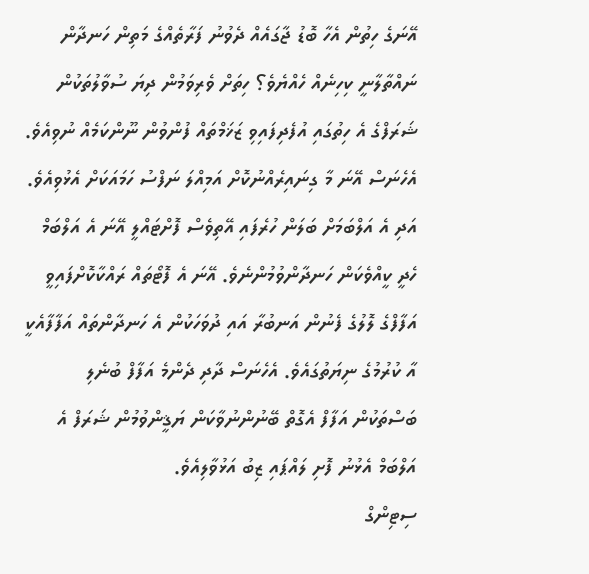އޭނަގެ ހިތުން އެހާ ބޮޑު ޖާގައެއް ދެވުނު ފަރާތެއްގެ މަތިން ހަނދާން ނައްތާލާނީ ކިހިނެއް ހެއްޔެވެ؟ ހިތަށް ވެރިވަމުން ދިޔަ ސުވާލުތަކުން ޝަރަފްގެ އެ ހިތުގައި އުފެދިފައިވި ޒަޚަމްތައް ފުންވުން ނޫންކަމެއް ނުވިއެވެ. އެހެނަސް އޭނަ މާ ގިނައިރެއްނުކޮށް އަމިއްލަ ނަފްސު ހަމައަކަށް އެޅުވިއެވެ. އަދި އެ އަލްބަމަށް ބަލަން ހުރެފައި އޭތިވެސް ފޮށްޓައްލީ އޭނަ އެ އަލްބަމް ހެދީ ކީއްވެކަން ހަނދާންވުމުންނެވެ. އޭނަ އެ ފޮޓޯތައް ރައްކާކޮށްފައިވީ އަފާފްގެ ލޮލުގެ ފެނުން އަނބުރާ އައި ދުވަހަކުން އެ ހަނދާންތައް އަފާފާއެކީ އާ ކުރުމުގެ ނިޔަތުގައެވެ. އެހެނަސް ދާދި ދެންމެ އަފާފް ބުނެލި ބަސްތަކުން އަފާފް އެގޮތް ބޭނުންނުވާކަން ޔަޤީންވުމުން ޝަރަފް އެ އަލްބަމް އެޅުނު ފޮށި ލައްޕައި ޒިބު އަޅުވާލިއެވެ.
ސިޓިންގް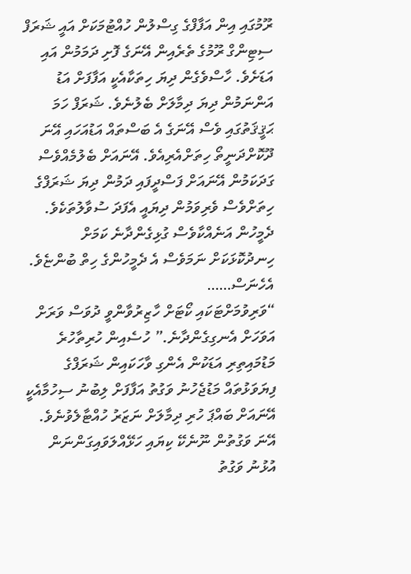ރޫމުގައި އިން އަފާފްގެ ގިސްލުން ހުއްޓުމަކަށް އައީ ޝަރަފް ސިޓިންގް ރޫމުގެ ތެރެއިން އޭނަގެ ފޮށި ދަމަމުން އައި އަޑަށެވެ. ހާސްވެގެން ދިޔަ ހިތަކާއެކީ އަފާފަށް އަޑު އަންނަމުން ދިޔަ ދިމާލަށް ބެލުނެވެ. ޝަރަފް ހަމަ ޙަޤީޤަތުގައި ވެސް އޭނަގެ އެ ބަސްތައް އަޑުއަހައި އޭނަ ދޫކޮށްދަނީތޯ ހިތަށްއެރިއެވެ. އޭނައަށް ބެލުމެއްވެސް ގަދަކަމުން އޭނައަށް ފަސްދީފައި ދަމުން ދިޔަ ޝަރަފްގެ ހިތަށްވެސް ވެރިވަމުން ދިޔައީ އެފަދަ ސުވާލުތަކެވެ. ދެމީހުން އަނެއްކާވެސް ގުޅިގެންދާނެ ކަމަށް ހިނދުކޮޅަކަށް ނަމަވެސް އެ ދެމީހުންގެ ހިތް ބުންޏެވެ. އެހެނަސް……
“ވަރިވުމަށްޓަކައި ކޯޓަށް ހާޒިރުވާންވީ ދުވަސް ވަރަށް އަވަހަށް އެނގިގެންދާނެ.” ހުސެއިން ހުރިތާހުރެ މަޑުމައިތިރި އަޑަކުން އެންގި ވާހަކައިން ޝަރަފްގެ ފިޔަވަޅުތައް މަޑުޖެހުނު ވަގުތު އަފާފަށް ލިބުނު ސިހުމާއެކީ އޭނައަށް ބައްޕަ ހުރި ދިމާލަށް ނަޒަރު ހުއްޓާލެވުނެވެ. އޭނަ ވަގުތުން ނޫނެކޭ ކިޔައި ހަޅޭއްލަވައިގަންނަން އުޅުނު ވަގުތު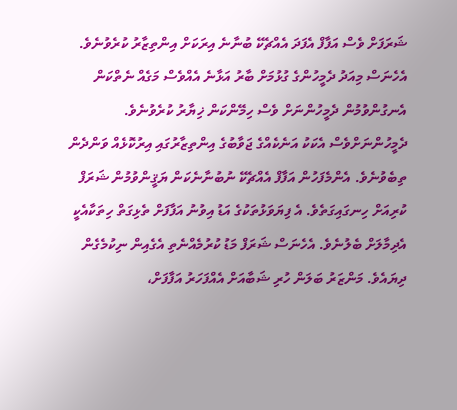ޝަރަފަށް ވެސް އަފާފް އެފަދަ އެއްޗެކޭ ބުނާނެ އިރަކަށް އިންތިޒާރު ކުރެވުނެވެ. އެހެނަސް މިއަދު ދެމީހުންގެ ގުޅުމަށް ބާރު އަޅާނެ އެއްވެސް މަގެއް ނެތްކަން އެނގުންވުމުން ދެމީހުންނަށް ވެސް ހިމޭންކަން ޚިޔާރު ކުރެވުނެވެ. ދެމީހުންނަށްވެސް އެކަކު އަނެކެއްގެ ޖަވާބުގެ އިންތިޒާރުގައި އިރުކޮޅެއް ވަންދެން ތިބެވުނެވެ. އެންމެފަހުން އަފާފް އެއްޗެކޭ ނުބުނާނެކަން ޔަޤީންވުމުން ޝަރަފް ކުރިއަށް ހިނގައިގަތެވެ. އެ ފިޔަވަޅުތަކުގެ އަޑު އިވުނު އަފާފަށް ތެޅިގަތް ހިތަކާއެކީ އެދިމާލަށް ބެލުނެވެ. އެހެނަސް ޝަރަފް މަޑު ކުރުމެއްނެތި އެގެއިން ނިކުމެގެން ދިޔައެވެ. މަންޒަރު ބަލަން ހުރި ޝަބާއަށް އެއްފަހަރު އަފާފަށް،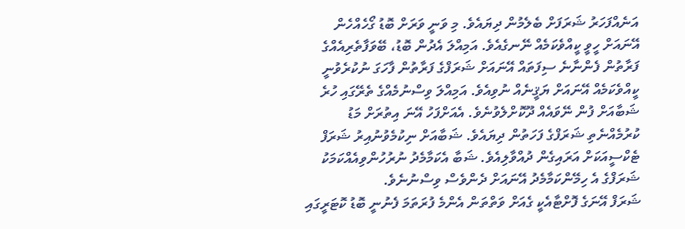އަނެއްފަހަރު ޝަރަފަށް ބެލެމުން ދިޔައެވެ. މި ވަނީ ވަރަށް ބޮޑު ގޯހެއްހެން އޭނައަށް ހީވީ ކީއްވެކަމެއް ނޭނގެއެވެ. އަމިއްލަ އެދުން ބޮޑު، ބޭވަފާތެރިއެއްގެ ފަރާތުން ފެންނާނެ ސިފަތައް އޭނައަށް ޝަރަފްގެ ފަރާތުން ފާހަގަ ނުކުރެވުނީ ކީއްވެކަމެއް އޭނައަށް ޔަޤީނެއް ނުވިއެވެ. އަމިއްލަ ވިސްނުމެއްގެ ތެރޭގައި ހުރެ ޝަބާއަށް ފުން ނޭވައެއް ދޫކޮށްލެވުނެވެ. އެއަށްފަހު އޭނަ އިތުރަށް މަޑު ކުރުމެއްނެތި ޝަރަފްގެ ފަހަތުން ދިޔައެވެ. ޝަބާއަށް ނިކުމެވުނުއިރު ޝަރަފް ޓެކްސީއަކަށް އަރައިގެން ދުއްވާލިއެވެ. ޝަބާ އެކަމާމެދު ނުރުހުންވިއެއްކަމަކު ޝަރަފްގެ އެ ހިމޭންކަމާމެދު އޭނައަށް ދެންވެސް ވިސްނުނެވެ.
ޝަރަފް އޭނަގެ ފޮށްޓާއެކީ ގެއަށް ވަތްތަން އެންމެ ފުރަތަމަ ފެނުނީ ބޮޑު ކޮޓަރީގައި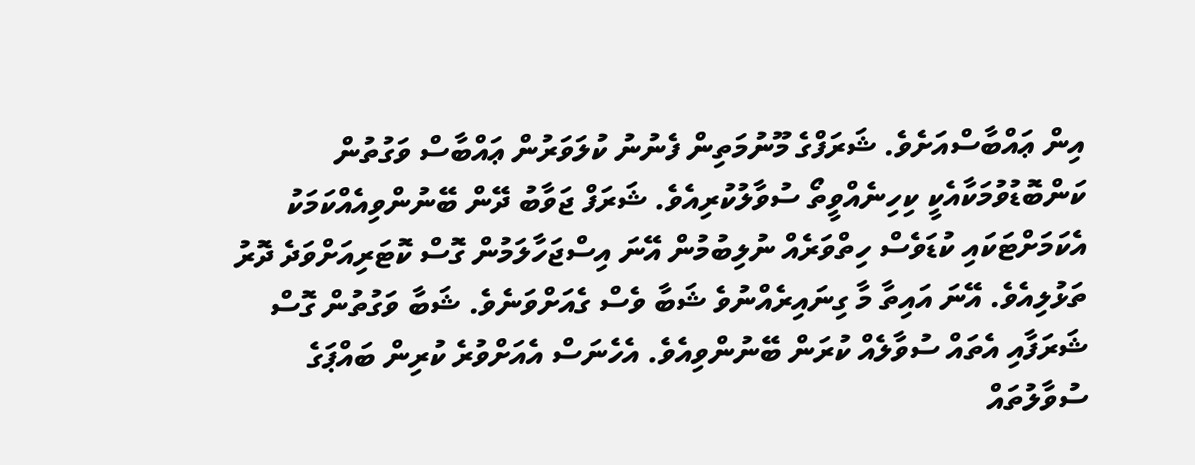އިން ޢައްބާސްއަށެވެ. ޝަރަފްގެ މޫނުމަތިން ފެނުނު ކުލަވަރުން ޢައްބާސް ވަގުތުން ކަންބޮޑުވުމަކާއެކީ ކިހިނެއްވީތޯ ސުވާލުކުރިއެވެ. ޝަރަފް ޖަވާބު ދޭން ބޭނުންވިއެއްކަމަކު އެކަމަށްޓަކައި ކުޑަވެސް ހިތްވަރެއް ނުލިބުމުން އޭނަ އިސްޖަހާލަމުން ގޮސް ކޮޓަރިއަށްވަދެ ދޮރު ތަޅުލިއެވެ. އޭނަ އައިތާ މާ ގިނައިރެއްނުވެ ޝަބާ ވެސް ގެއަށްވަނެވެ. ޝަބާ ވަގުތުން ގޮސް ޝަރަފާއި އެތައް ސުވާލެއް ކުރަން ބޭނުންވިއެވެ. އެހެނަސް އެއަށްވުރެ ކުރިން ބައްޕަގެ ސުވާލުތައް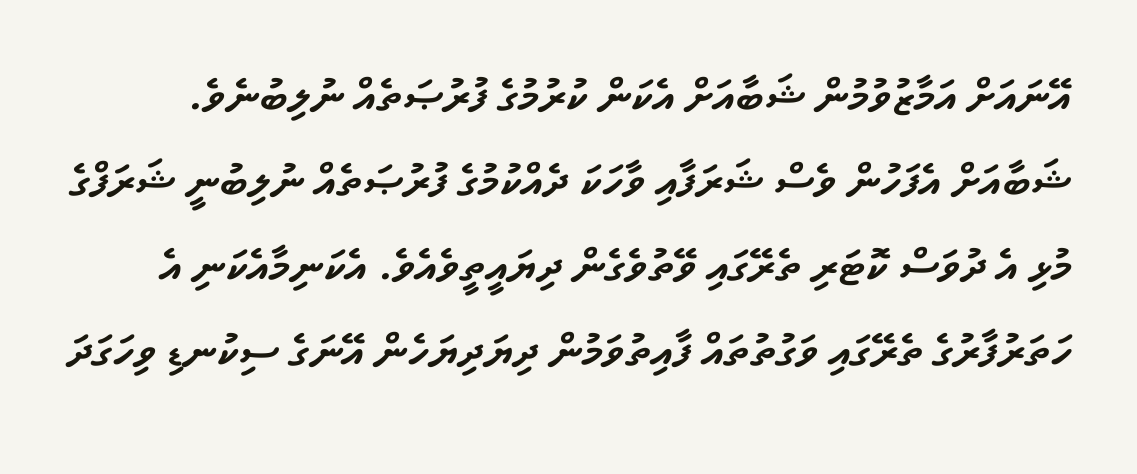އޭނައަށް އަމާޒުވުމުން ޝަބާއަށް އެކަން ކުރުމުގެ ފުރުޞަތެއް ނުލިބުނެވެ.
ޝަބާއަށް އެފަހުން ވެސް ޝަރަފާއި ވާހަކަ ދެއްކުމުގެ ފުރުޞަތެއް ނުލިބުނީ ޝަރަފްގެ މުޅި އެ ދުވަސް ކޮޓަރި ތެރޭގައި ވޭތުވެގެން ދިޔައީތީވެއެވެ. އެކަނިމާއެކަނި އެ ހަތަރުފާރުގެ ތެރޭގައި ވަގުތުތައް ފާއިތުވަމުން ދިޔަދިޔަހެން އޭނަގެ ސިކުނޑި ވިހަގަދަ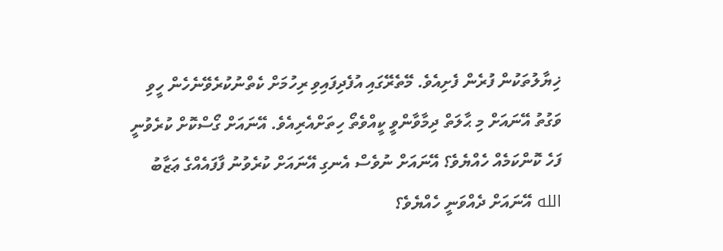ޚިޔާލުތަކުން ފުރެން ފެށިއެވެ. މޭތެރޭގައި އުފެދިފައިވި ރިހުމަށް ކެތްނުކުރެވޭނެހެން ހީވި ވަގުތު އޭނައަށް މި ޙާލަތް ދިމާވާންވީ ކީއްވެތޯ ހިތަށްއެރިއެވެ. އޭނައަށް ގޯސްކޮށް ކުރެވުނީ ފަހެ ކޮންކަމެއް ހެއްޔެވެ؟ އޭނައަށް ނުވެސް އެނގި އޭނައަށް ކުރެވުނު ފާފައެއްގެ ޢަޒާބު الله އޭނައަށް ދެއްވަނީ ހެއްޔެވެ؟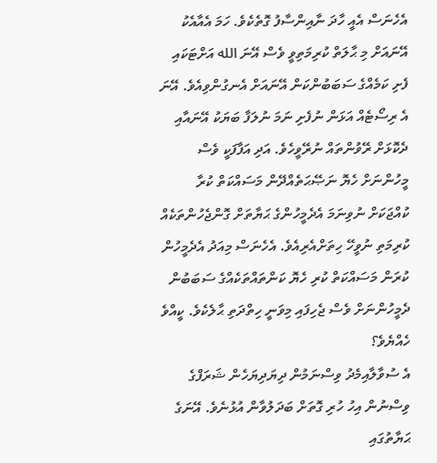އެހެނަސް އެއީ ހާދަ ނާއިންސާފު ގޮތެކެވެ. ހަމަ އެއާއެކު އޭނައަށް މި ޙާލަތް ކުރިމަތިވީ ވެސް އޭނަ الله އަށްޓަކައި ފެށި ކަމެއްގެ ސަބަބުންކަން އޭނައަށް އެނގުންވިއެވެ. އޭނަ އެ ރިސޯޓެއް އަޅަން ނުފެށި ނަމަ ނުލަފާ ބަޔަކު އޭނައާއި ދެކޮޅަށް ރޭވުންތައް ނުރޭވީހެވެ. އަދި އަފާފަކީ ވެސް މީހުންނަށް ހެޔޮ ނަޞޭޙަތެއްދޭން މަސައްކަތް ކުރާ ކުއްޖަކަށް ނުވިނަމަ އެދެމީހުންގެ ޙަޔާތަށް ގޮންޖެހުންތަކެއް ކުރިމަތި ނުވީހޭ ހިތަށްއެރިއެވެ. އެހެނަސް މިއަދު އެދެމީހުން ކުރަން މަސައްކަތް ކުރި ހެޔޮ ކަންތައްތަކެއްގެ ސަބަބުން ދެމީހުންނަށް ވެސް ޖެހިފައި މިވަނީ ހިތްދަތި ޙާލެކެވެ. ކީއްވެ ހެއްޔެވެ؟
އެ ސުވާލާއިމެދު ވިސްނަމުން ދިޔަދިޔަހެން ޝަރަފްގެ ވިސްނުން އިހު ހުރި ގޮތަށް ބަދަލުވާން އުޅުނެވެ. އޭނަގެ ޙަޔާތުގައި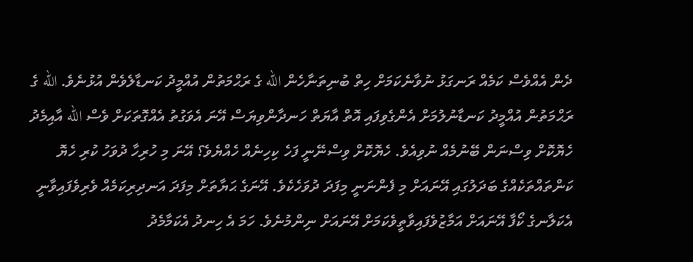ދެން އެއްވެސް ކަމެއް ރަނގަޅު ނުވާނެކަމަށް ހިތް ބުނިތަނާހެން الله ގެ ރަޙްމަތުން އުއްމީދު ކަނޑާލެވެން އުޅުނެވެ. الله ގެ ރަޙްމަތުން އުއްމީދު ކަނޑާނުލުމަށް އެންގެވިފައި އޮތް އާޔަތް ހަނދާންވިޔަސް އޭނަ އެވަގުތު އެއްގޮތަކަށް ވެސް الله އާއިމެދު ހެޔޮކޮށް ވިސްނަން ބޭނުމެއް ނުވިއެވެ. ހެޔޮކޮށް ވިސްނޭނީ ފަހެ ކިހިނެއް ހެއްޔެވެ؟ އޭނަ މި ހުރިހާ ދުވަހު ކުރި ހެޔޮ ކަންތައްތަކެއްގެ ބަދަލުގައި އޭނައަށް މި ފެންނަނީ މިފަދަ ދުވަހެކެވެ. އޭނަގެ ޙަޔާތަށް މިފަދަ އަނދިރިކަމެއް ވެރިވެފައިވާނީ އެކަލާނގެ ކޯފާ އޭނައަށް އަމާޒުވެފައިވާތީވެކަމަށް އޭނައަށް ނިންމުނެވެ. ހަމަ އެ ހިނދު އެކަމާމެދު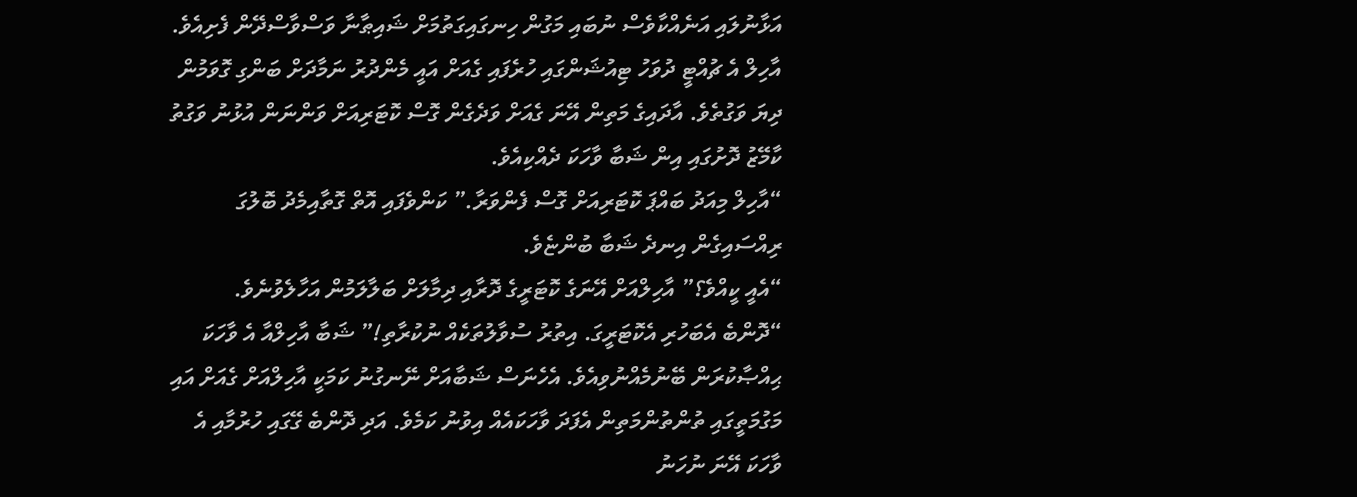އަޅާނުލައި އަނެއްކާވެސް ނުބައި މަގުން ހިނގައިގަތުމަށް ޝައިޠާނާ ވަސްވާސްދޭން ފެށިއެވެ.
އާހިލް އެ ޗުއްޓީ ދުވަހު ޓިއުޝަންގައި ހުރެފައި ގެއަށް އައީ މެންދުރު ނަމާދަށް ބަންގި ގޮވަމުން ދިޔަ ވަގުތެވެ. އާދައިގެ މަތިން އޭނަ ގެއަށް ވަދެގެން ގޮސް ކޮޓަރިއަށް ވަންނަން އުޅުނު ވަގުތު ކާމޭޒު ދޮށުގައި އިން ޝަބާ ވާހަކަ ދެއްކިއެވެ.
“އާހިލް މިއަދު ބައްޕަ ކޮޓަރިއަށް ގޮސް ފެންވަރާ.” ކަންވެފައި އޮތް ގޮތާއިމެދު ބޮލުގަ ރިއްސައިގެން އިނދެ ޝަބާ ބުންޏެވެ.
“އެއީ ކީއްވެ؟” އާހިލްއަށް އޭނަގެ ކޮޓަރީގެ ދޮރާއި ދިމާލަށް ބަލާލަމުން އަހާލެވުނެވެ.
“ދޮންބެ އެބަހުރި އެކޮޓަރީގަ. އިތުރު ސުވާލުތަކެއް ނުކުރާތި!” ޝަބާ އާހިލްއާ އެ ވާހަކަ ޙިއްޞާކުރަން ބޭނުމެއްނުވިއެވެ. އެހެނަސް ޝަބާއަށް ނޭނގުނު ކަމަކީ އާހިލްއަށް ގެއަށް އައި މަގުމަތީގައި ތުންތުންމަތިން އެފަދަ ވާހަކައެއް އިވުނު ކަމެވެ. އަދި ދޮންބެ ގޭގައި ހުރުމާއި އެ ވާހަކަ އޭނަ ނުހަނު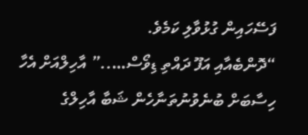ފަސޭހައިން ގުޅުވާލި ކަމެވެ.
“ދޮންބެއާއި އަފޫ ދައްތި ޑިވޯސް…..” އާހިލްއަށް އެހާ ހިސާބަށް ބުނެވުނުތަނާހެން ޝަބާ އާހިލްގެ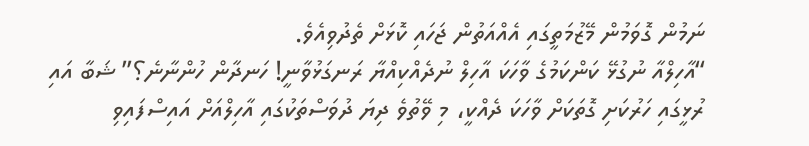ނަމުން ގޮވަމުން މޭޒުމަތީގައި އެއްއަތުން ޖަހައި ކޮޅަށް ތެދުވިއެވެ.
“އާހިލްއާ ނުގުޅޭ ކަންކަމުގެ ވާހަކަ އާހިލް ނުދެއްކިއްޔާ ރަނގަޅުވާނީ! ހަނދާން ހުންނާނެ؟” ޝަބާ އައި ރުޅީގައި ހަރުކަށި ގޮތަކަށް ވާހަކަ ދެއްކީ، މި ވޭތުވެ ދިޔަ ދުވަސްތަކުގައި އާހިލްއަށް އައިސްފައިވި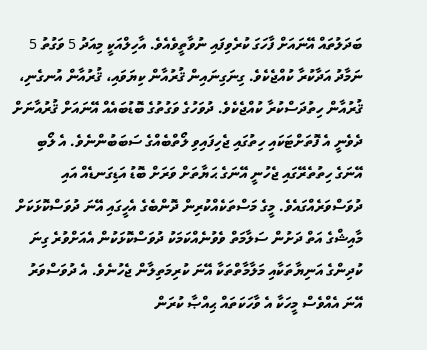ބަދަލުތައް އޭނައަށް ފާހަގަ ކުރެވިފައި ނުވާތީވެއެވެ. އާހިލްއަކީ މިއަދު 5 ވަގުތު 5 ނަމާދު އަދާކުރާ ކުއްޖެކެވެ. ގިނަގިނައިން ޤުރުއާން ކިޔަވައި، ޤުރުއާން އުނގެނި، ޤުރުއާން ހިތުދަސްކުރާ ކުއްޖެކެވެ. ދުވަހުގެ ވަގުތުގެ ބޮޑުބައެއް އޭނައަށް ޤުރުއާނަށް ދެވެނީ އެ ފޮތަށްޓަކައި ހިތުގައި ޖެހިފައިވި ލޯތްބެއްގެ ސަބަބުންނެވެ. އެ ލޯބި އޭނަގެ ހިތުތެރޭގައި ޖެހުނީ އޭނަގެ ޙަޔާތަށް ވަރަށް ބޮޑު އަޑިގަނޑެއް އައި ދުވަސްވަރެއްގައެވެ. މީގެ މަސްތަކެއްކުރިން ދޮންބެގެ އެހީގައި އޭނަ ދުވަސްކޮޅަކަށް މާއިޝްގެ އަތް ދަށުން ސަލާމަތް ވެވުނެއްކަމަކު ދުވަސްކޮޅަކުން އެއަށްވުރެ ގިނަ ކުދިންގެ އަނިޔާތަކާއި މަލާމާތްތަކާ އޭނަ ކުރިމަތިލާން ޖެހުނެވެ. އެ ދުވަސްވަރު އޭނަ އެއްވެސް މީހަކާ އެ ވާހަކަތައް ޙިއްޞާ ކުރަން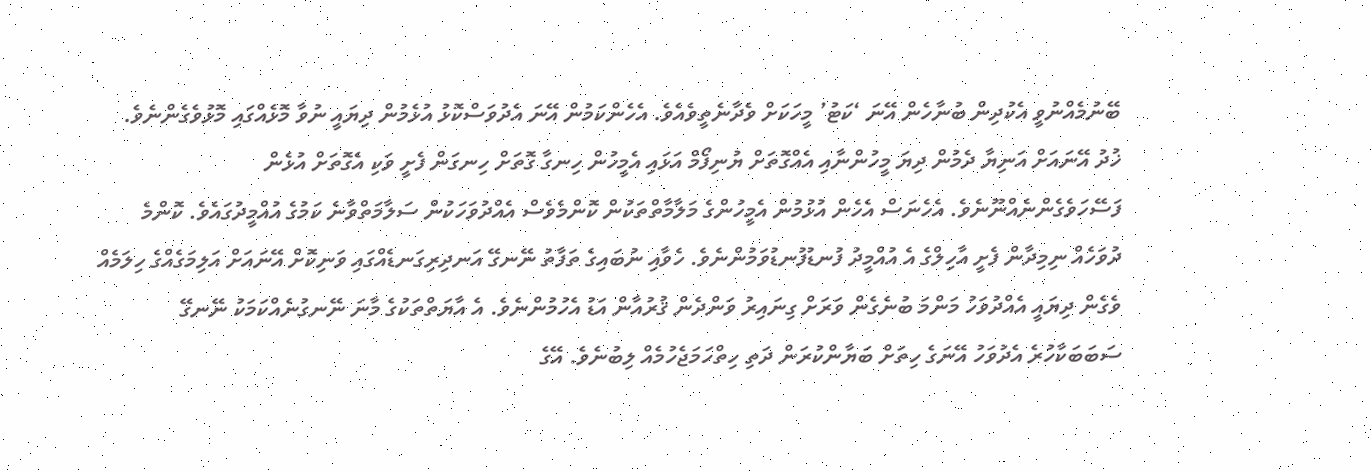ބޭނުމެއްނުވީ އެކުދިން ބުނާހެން އޭނަ ‘ކަޓު’ މީހަކަށް ވެދާނެތީވެއެވެ. އެހެންކަމުން އޭނަ އެދުވަސްކޮޅު އުޅެމުން ދިޔައީ ނުވާ މޮޅެއްގައި މޮޅުވެގެންނެވެ. ޚުދު އޭނައަށް އަނިޔާ ދެމުން ދިޔަ މީހުންނާއި އެއްގޮތަށް ޔުނިފޯމް އަޅައި އެމީހުން ހިނގާ ގޮތަށް ހިނގަން ފެށީ ވަކި އެގޮތަށް އުޅެން ފަސޭހަވެގެންނެއްނޫނެވެ. އެހެނަސް އެހެން އުޅުމުން އެމީހުންގެ މަލާމާތްތަކުން ކޮންމެވެސް އެއްދުވަހަކުން ސަލާމަތްވާނެ ކަމުގެ އުއްމީދުގައެވެ. ކޮންމެ ދުވަހެއް ނިމިދާން ފެށީ އާހިލްގެ އެ އުއްމީދު ފުނޑުފުނޑުވަމުންނެވެ. ހެވާއި ނުބައިގެ ތަފާތު ނޭނގޭ އަނދިރިގަނޑެއްގައި ވަނިކޮށް އޭނައަށް އަލިމަގެއްގެ ހިލަމެއް ވެގެން ދިޔައީ އެއްދުވަހު މަންމަ ބުނެގެން ވަރަށް ގިނައިރު ވަންދެން ޤުރުއާން އަޑު އެހުމުންނެވެ. އެ އާޔަތްތަކުގެ މާނަ ނޭނގުނެއްކަމަކު ނޭނގޭ ސަބަބަކާހުރެ އެދުވަހު އޭނަގެ ހިތަށް ބަޔާންކުރަން ދަތި ހިތްހަމަޖެހުމެއް ލިބުނެވެ. އޭގެ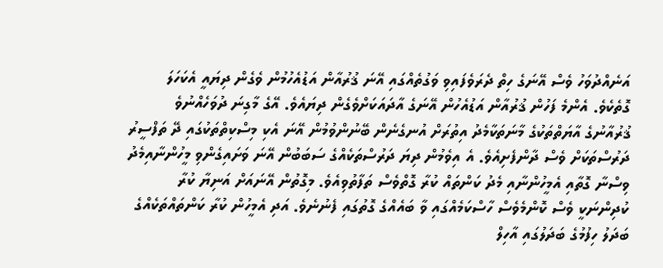އަނެއްދުވަހު ވެސް އޭނަގެ ހިތް ދެރަވެފައިވި ވަގުތެއްގައި އޭނަ ޤުރުއާން އަޑުއެހުމުން ވެގެން ދިޔައީ އެކަހަލަ ގޮތެކެވެ. އެންމެ ފަހުން ޤުރުއާން އަޑުއެހުން އޭނަގެ އާދައަކަށްވެގެން ދިޔައެވެ. އޭގެ މާގިނަ ދުވަހެއްނުވެ ޤުރުއާނުގެ އާޔަތްތަކުގެ މާނަތަކާމެދު އިތުރަށް އުނގެނެން ބޭނުންވުމުން އޭނަ އެކި މިސްކިތްތަކުގައި ދޭ ތަފްސީރު ދަރުސްތަކަށް ވެސް ދާންފެށިއެވެ. އެ އިވެމުން ދިޔަ ދަރުސްތަކެއްގެ ސަބަބުން އޭނަ ވަށައިގެންވި މީހުންނާއިމެދު ވިސްނާ ގޮތާއި އެމީހުންނާއި މެދު ކަންތައް ކުރާ ގޮތްވެސް ތަފާތުވިއެވެ. މިގޮތުން އޭނައަށް އަނިޔާ ކުރާ ކުދިންނަކީ ވެސް ކޮންމެވެސް ހާސްކަމެއްގައި ވާ ބައެއްގެ ގޮތުގައި ފެނުނެވެ. އަދި އެމީހުން ކުރާ ކަންތައްތަކެއްގެ ބަދަލު ހިފުމުގެ ބަދަލުގައި އާހިލް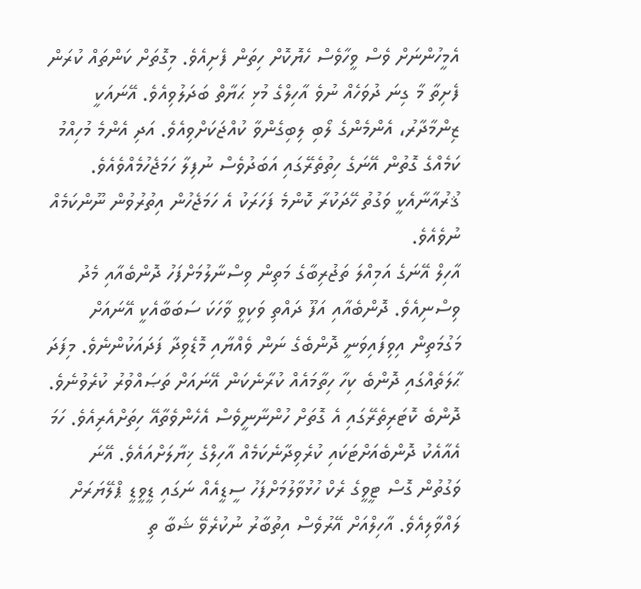އެމީހުންނަށް ވެސް ވީހާވެސް ހެޔޮކޮށް ހިތަން ފެށިއެވެ. މިގޮތަށް ކަންތައް ކުރަން ފެށިތާ މާ ގިނަ ދުވަހެއް ނުވެ އާހިލްގެ މުޅި ޙަޔާތް ބަދަލުވިއެވެ. އޭނައަކީ ޒިންމާދާރު، އެންމެންގެ ލޯބި ލިބިގެންވާ ކުއްޖަކަށްވިއެވެ. އަދި އެންމެ މުހިއްމު ކަމެއްގެ ގޮތުން އޭނަގެ ހިތުތެރޭގައި އަބަދުވެސް ނުފިލާ ހަމަޖެހުމެއްވެއެވެ. ޤުރުއާނާއެކީ ވަގުތު ހޭދަކުރާ ކޮންމެ ފަހަރަކު އެ ހަމަޖެހުން އިތުރުވުން ނޫންކަމެއް ނުވެއެވެ.
އާހިލް އޭނަގެ އަމިއްލަ ތަޖުރިބާގެ މަތިން ވިސްނާލުމަށްފަހު ދޮންބެއާއި މެދު ވިސްނިއެވެ. ދޮންބެއާއި އަފޫ ދައްތި ވަކިވީ ވާހަކަ ސަބަބާއެކީ އޭނައަށް މަގުމަތިން އިވިފައިވަނީ ދޮންބެގެ ނަން ވެއްޔާއި މޮޑެވިދާ ފަދައަކުންނެވެ. މިފަދަ ޙާލަތެއްގައި ދޮންބެ ކިހާ ހިތާމައެއް ކުރާނެކަން އޭނައަށް ތަޞައްވުރު ކުރެވުނެވެ. ދޮންބެ ކޮޓަރިތެރޭގައި އެ ގޮތަށް ހުންނާނީވެސް އެހެންވެތާއޭ ހިތަށްއެރިއެވެ. ހަމަ އެއާއެކު ދޮންބެއަށްޓަކައި ކުރެވިދާނެކަމެއް އާހިލްގެ ޚިޔާލަށްއައެވެ. އޭނަ ވަގުތުން ގޮސް ޓީވީގެ ރެކް ހުޅުވާލުމަށްފަހު ސީޑީއެއް ނަގައި ޑީވީޑީ ޕްލޭޔަރަށް ލައްވާލިއެވެ. އާހިލްއަށް އޭރުވެސް އިތުބާރު ނުކުރެވޭ ޝަބާ ތި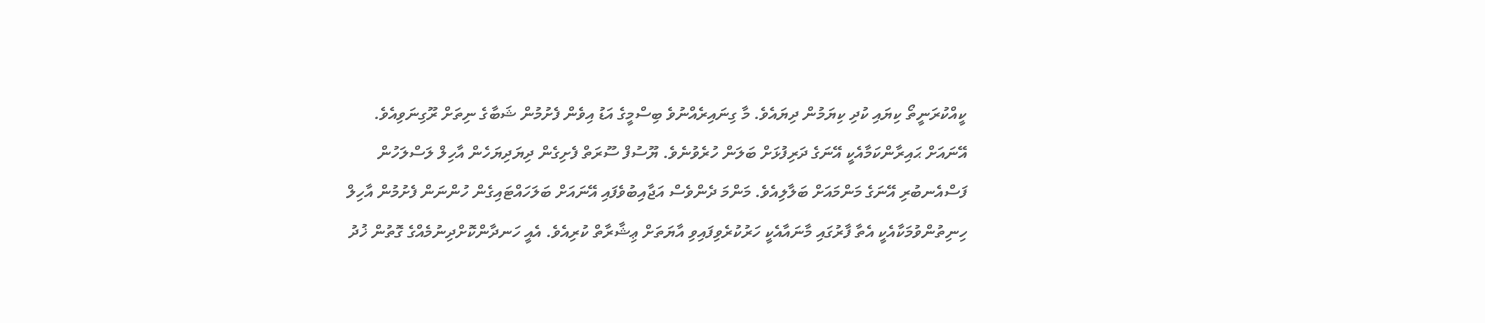ކީއްކުރަނީތޯ ކިޔައި ކުދި ކިޔަމުން ދިޔައެވެ. މާ ގިނައިރެއްނުވެ ބިސްމީގެ އަޑު އިވެން ފެށުމުން ޝަބާގެ ނިތަށް ރޫގިނަވިއެވެ. އޭނައަށް ޙައިރާންކަމާއެކީ އޭނަގެ ދަރިފުޅަށް ބަލަން ހުރެވުނެވެ. ޔޫސުފް ސޫރަތް ފެށިގެން ދިޔަދިޔަހެން އާހިލް ލަސްލަހުން ފަސްއެނބުރި އޭނަގެ މަންމައަށް ބަލާލިއެވެ. މަންމަ ދެންވެސް އަޖާއިބުވެފައި އޭނައަށް ބަލަހައްޓައިގެން ހުންނަން ފެށުމުން އާހިލް ހިނިތުންވުމަކާއެކީ އެތާ ފާރުގައި މާނައާއެކީ ހަރުކުރެވިފައިވި އާޔަތަށް ޢިޝާރާތް ކުރިއެވެ. އެއީ ހަނދާންކޮށްދިނުމެއްގެ ގޮތުން ޚުދު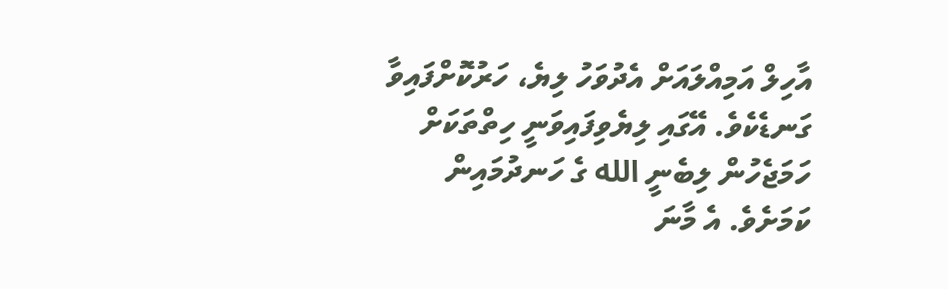އާހިލް އަމިއްލައަށް އެދުވަހު ލިޔެ، ހަރުކޮށްފައިވާ ގަނޑެކެވެ. އޭގައި ލިޔެވިފައިވަނީ ހިތްތަކަށް ހަމަޖެހުން ލިބެނީ الله ގެ ހަނދުމައިން ކަމަށެވެ. އެ މާނަ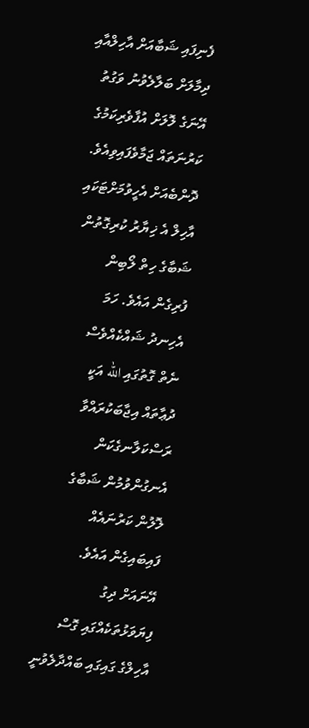ފެނިފައި ޝަބާއަށް އާހިލްއާއި ދިމާލަށް ބަލާލެވުނު ވަގުތު އޭނަގެ ލޮލަށް އުފާވެރިކަމުގެ ކަރުނަތައް ޖަމާވެފައިވިއެވެ. ދޮންބެއަށް އެހީވުމަށްޓަކައި އާހިލް އެ ޚިޔާރު ކުރިގޮތުން ޝަބާގެ ހިތް ލޯބިން ފުރިގެން އައެވެ. ހަމަ އެހިނދު ޝައްކެއްވެސް ނެތް ގޮތުގައި الله އަކީ ދުޢާތައް އިޖާބަކުރައްވާ ރަސްކަލާނގެކަން އެނގުންވުމުން ޝަބާގެ ލޮލުން ކަރުނައެއް ފައިބައިގެން އައެވެ. އޭނައަށް ދިގު ފިޔަވަޅުތަކެއްގައި ގޮސް އާހިލްގެ ގައިގައި ބައްދާލެވުނީ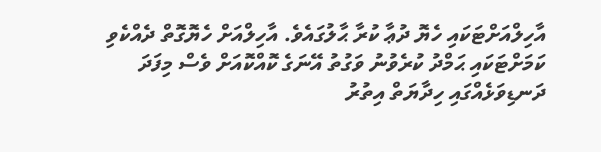އާހިލްއަށްޓަކައި ހެޔޮ ދުޢާ ކުރާ ޙާލުގައެވެ. އާހިލްއަށް ހެޔޮގޮތް ދެއްކެވި ކަމަށްޓަކައި ޙަމްދު ކުރެވުނު ވަގުތު އޭނަގެ ކޮއްކޮއަށް ވެސް މިފަދަ ދަނޑިވަޅެއްގައި ހިދާޔަތް އިތުރު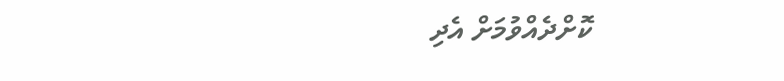ކޮށްދެއްވުމަށް އެދި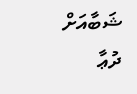ޝަބާއަށް ދުޢާ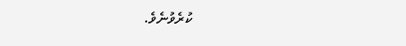ކުރެވުނެވެ.